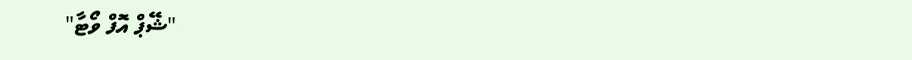"ޝޭޕް އޮފް ވޯޓާ"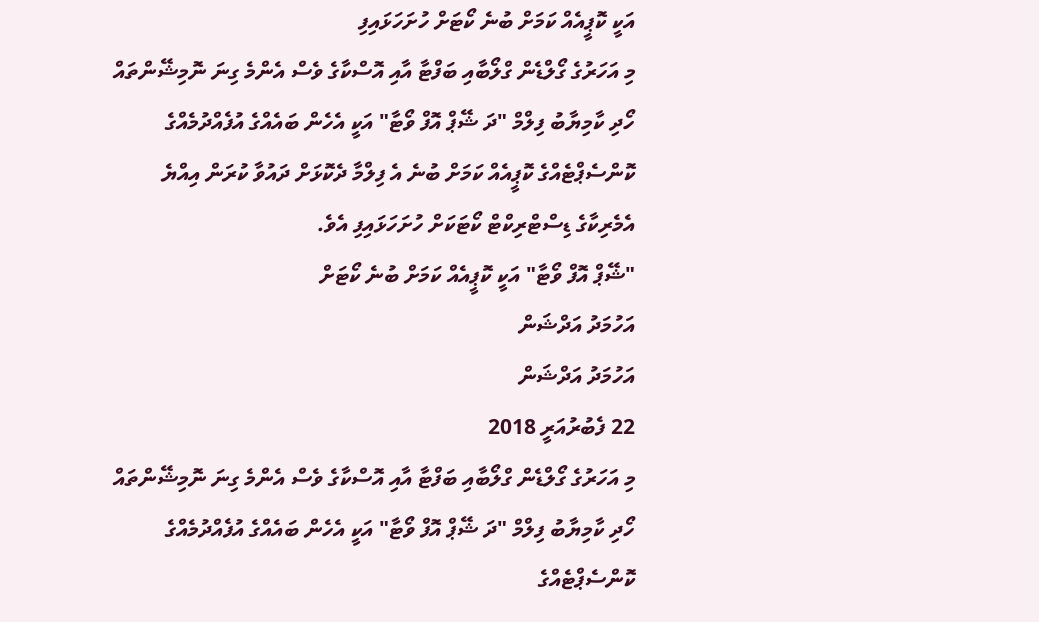އަކީ ކޮޕީއެއް ކަމަށް ބުނެ ކޯޓަށް ހުށަހަޅައިފި
މި އަހަރުގެ ގޯލްޑެން ގްލޯބާއި ބަފްޓާ އާއި އޮސްކާގެ ވެސް އެންމެ ގިނަ ނޮމިޝޭންތައް ހޯދި ކާމިޔާބު ފިލްމް "ދަ ޝޭޕް އޮފް ވޯޓާ" އަކީ އެހެން ބައެއްގެ އުފެއްދުމެއްގެ ކޮންސެޕްޓެއްގެ ކޮޕީއެއް ކަމަށް ބުނެ އެ ފިލްމާ ދެކޮޅަށް ދައުވާ ކުރަން އިއްޔެ އެމެރިކާގެ ޑިސްޓްރިކްޓް ކޯޓަކަށް ހުށަހަޅައިފި އެވެ.
"ޝޭޕް އޮފް ވޯޓާ" އަކީ ކޮޕީއެއް ކަމަށް ބުނެ ކޯޓަށް
އަހުމަދު އަދްޝަން
އަހުމަދު އަދްޝަން
22 ފެބުރުއަރީ 2018
މި އަހަރުގެ ގޯލްޑެން ގްލޯބާއި ބަފްޓާ އާއި އޮސްކާގެ ވެސް އެންމެ ގިނަ ނޮމިޝޭންތައް ހޯދި ކާމިޔާބު ފިލްމް "ދަ ޝޭޕް އޮފް ވޯޓާ" އަކީ އެހެން ބައެއްގެ އުފެއްދުމެއްގެ ކޮންސެޕްޓެއްގެ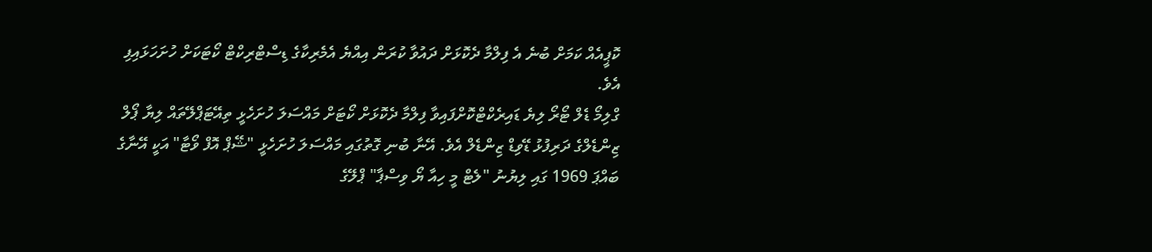ކޮޕީއެއް ކަމަށް ބުނެ އެ ފިލްމާ ދެކޮޅަށް ދައުވާ ކުރަން އިއްޔެ އެމެރިކާގެ ޑިސްޓްރިކްޓް ކޯޓަކަށް ހުށަހަޅައިފި އެވެ.
ގްލިމޯ ޑެލް ޓޯރޯ ލިޔެ ޑައިރެކްޓްކޮށްފައިވާ ފިލްމާ ދެކޮޅަށް ކޯޓަށް މައްސަލަ ހުށަހެޅީ ތިއޭޓަޕްލޭތައް ލިޔާ ޕޯލް ޒިންޑެލްގެ ދަރިފުޅު ޑޭވިޑް ޒިންޑެލް އެވެ. އޭނާ ބުނި ގޮތުގައި މައްސަލަ ހުށަހެޅީ "ޝޭޕް އޮފް ވޯޓާ" އަކީ އޭނާގެ ބައްޕަ 1969 ގައި ލިޔުނު "ލެޓް މީ ހިއާ ޔޯ ވިސްޕާ" ޕްލޭގެ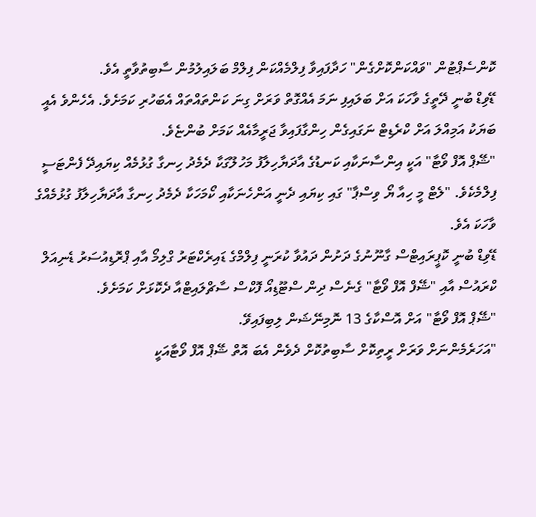ކޮންސެޕްޓުން "ވައްކަންކޮށްގެން" ހަދާފައިވާ ފިލްމެއްކަން ފިލްމް ބަލައިލުމުން ސާބިތުވާތީ އެވެ.
ޑޭވިޑް ބުނީ ދޭތީގެ ވާހަކަ އަށް ބަލައިފި ނަމަ އެއްގޮތް ވަރަށް ގިނަ ކަންތައްތައް އެބަހުރި ކަމަށެވެ. އެހެންވެ އެއީ ބަޔަކު އަމިއްލަ އަށް ކްރެޑިޓް ނަގައިގެން ހިންގާފައިވާ ޖަރީމާއެއް ކަމަށް ބުންޏެވެ.
"ޝޭޕް އޮފް ވޯޓާ" އަކީ އިންސާނަކާއި ކަނޑުގެ އާދަޔާހިލާފު މަހުލޫގަކާ ދެމެދު ހިނގާ ގުޅުމެއް ކިޔައިދޭ ފެންޓަސީ ފިލްމެކެވެ. "ލެޓް މީ ހިއާ ޔޯ ވިސްޕާ" ގައި ކިޔައި ދެނީ އަންހެނަކާއި ކޯމަހަކާ ދެމެދު ހިނގާ އާދަޔާހިލާފު ގުޅުމެއްގެ ވާހަކަ އެވެ.
ޑޭވިޑް ބުނީ ކޮޕީރައިޓްސް ގާނޫނުގެ ދަށުން ދައުވާ ކުރަނީ ފިލްމްގެ ޑައިރެކްޓަރު ގްލިމޯ އާއި ޕްރޮޑިއުސަރު ޑެނިއަލް ކްރައުސް އާއި "ޝޭފް އޮފް ވޯޓާ" ގެނެސް ދިން ސްޓޫޑިއޯ ފޮކްސް ސާޗްލައިޓްއާ ދެކޮޅަށް ކަމަށެވެ.
"ޝޭޕް އޮފް ވޯޓާ" އަށް އޮސްކާގެ 13 ނޮމިނޭޝަން ލިބިފައިވޭ.
"އަހަރެމެންނަށް ވަރަށް ރީތިކޮށް ސާބިތުކޮށް ދެވެން އެބަ އޮތް ޝޭޕް އޮފް ވޯޓާއަކީ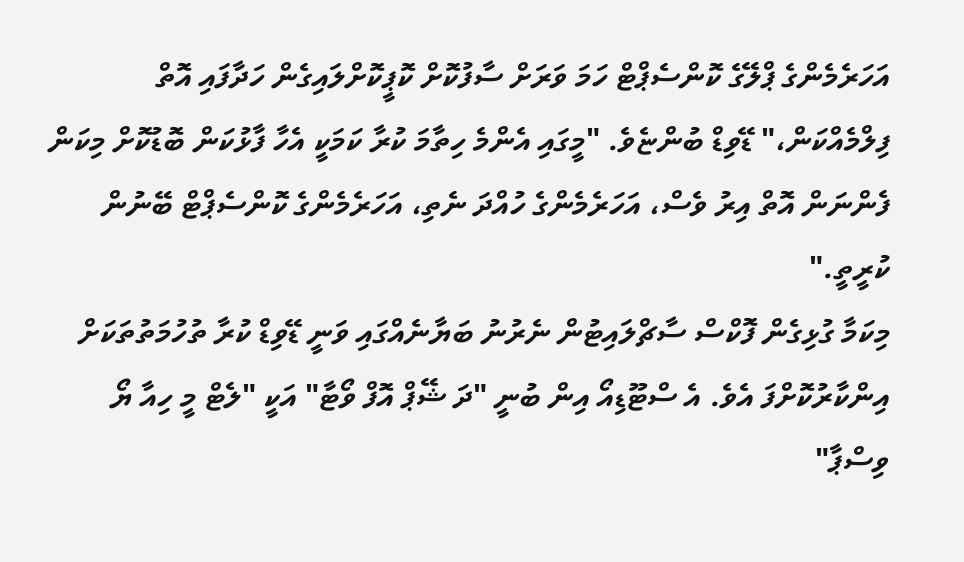އަހަރެމެންގެ ޕްލޭގެ ކޮންސެޕްޓް ހަމަ ވަރަށް ސާފުކޮށް ކޮޕީކޮށްލައިގެން ހަދާފައި އޮތް ފިލްމެއްކަން،" ޑޭވިޑް ބުންޏެވެ. "މީގައި އެންމެ ހިތާމަ ކުރާ ކަމަކީ އެހާ ފާޅުކަން ބޮޑުކޮށް މިކަން ފެންނަން އޮތް އިރު ވެސް، އަހަރެމެންގެ ހުއްދަ ނެތި، އަހަރެމެންގެ ކޮންސެޕްޓް ބޭނުން ކުރީތީ."
މިކަމާ ގުޅިގެން ފޮކްސް ސާޗްލައިޓުން ނެރުނު ބަޔާނެއްގައި ވަނީ ޑޭވިޑް ކުރާ ތުހުމަތުތަކަށް އިންކާރުކޮށްފަ އެވެ. އެ ސްޓޫޑިއޯ އިން ބުނީ "ދަ ޝޭޕް އޮފް ވޯޓާ" އަކީ "ލެޓް މީ ހިއާ ޔޯ ވިސްޕާ"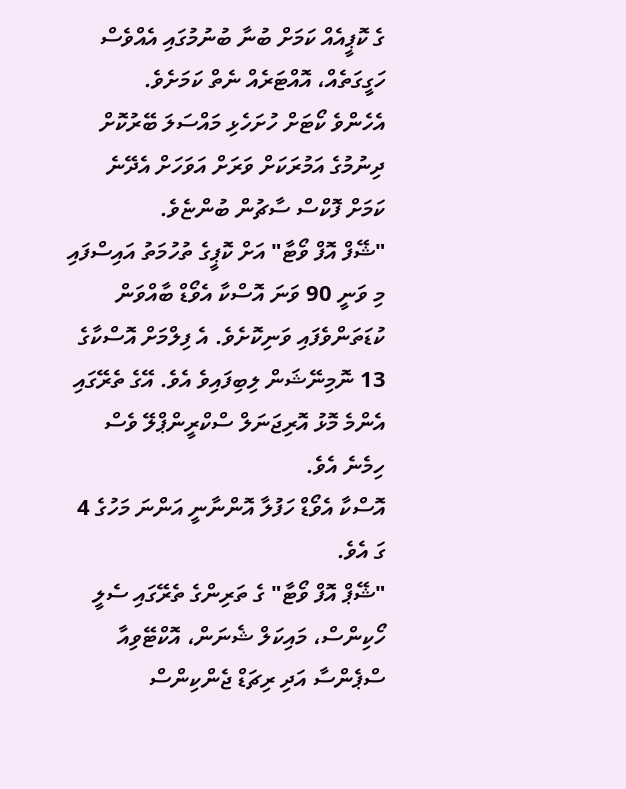ގެ ކޮޕީއެއް ކަމަށް ބުނާ ބުނުމުގައި އެއްވެސް ހަގީގަތެއް، އޮއްޓަރެއް ނެތް ކަމަށެވެ.
އެހެންވެ ކޯޓަށް ހުށަހެޅި މައްސަލަ ބޭރުކޮށް ދިނުމުގެ އަމުރަކަށް ވަރަށް އަވަހަށް އެދޭނެ ކަމަށް ފޮކްސް ސާޗުން ބުންޏެވެ.
"ޝޭފް އޮފް ވޯޓާ" އަށް ކޮޕީގެ ތުހުމަތު އައިސްފައި މި ވަނީ 90 ވަނަ އޮސްކާ އެވޯޑް ބާއްވަން ކުޑަތަންވެފައި ވަނިކޮށެވެ. އެ ފިލްމަށް އޮސްކާގެ 13 ނޮމިނޭޝަން ލިބިފައިވެ އެވެ. އޭގެ ތެރޭގައި އެންމެ މޮޅު އޮރިޖަނަލް ސްކްރީންޕްލޭ ވެސް ހިމެނެ އެވެ.
އޮސްކާ އެވޯޑް ހަފުލާ އޮންނާނީ އަންނަ މަހުގެ 4 ގަ އެވެ.
"ޝޭޕް އޮފް ވޯޓާ" ގެ ތަރިންގެ ތެރޭގައި ސެލީ ހޯކިންސް، މައިކަލް ޝެނަން، އޮކްޓޭވިއާ ސްޕެންސާ އަދި ރިޗަޑް ޖެންކިންސް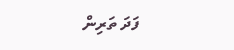ފަދަ ތަރިން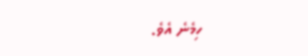ހިމެނެ އެވެ.